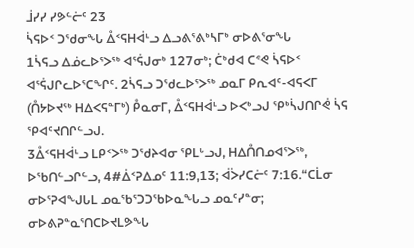ᒨᓯᓯ ᓯᕗᓪᓖᑦ 23
ᓵᕋᐅᑉ ᑐᖁᓂᖓ ᐂᑉᕋᕼᐋᒻᓗ ᐃᓗᕕᕐᕕᒃᓴᒥᒃ ᓂᐅᕕᕐᓂᖓ
1ᓵᕋᓗ ᐃᓅᓚᐅᕐᐳᖅ ᐊᕐᕌᒍᓂᒃ 127ᓂᒃ; ᑖᒃᑯᐊ ᑕᕝᕙ ᓵᕋᐅᑉ ᐊᕐᕌᒍᒋᓚᐅᕐᑕᖏᑦ. 2ᓵᕋᓗ ᑐᖁᓚᐅᕐᐳᖅ ᓄᓇᒥ ᑭᕆᐊᑦ-ᐊᕋᐸᒥ (ᑍᔭᐅᔪᖅ ᕼᐃᐸᕋᓐᒥᒃ) ᑬᓇᓂᒥ, ᐂᑉᕋᕼᐋᒻᓗ ᐅᐸᒃᓗᒍ ᕿᒃᓵᒍᑎᒋᕚ ᓵᕋ ᕿᐊᑦᔪᑎᒋᓪᓗᒍ.
3ᐂᑉᕋᕼᐋᒻᓗ ᒪᑭᑉᐳᖅ ᑐᖁᔨᐊᓂ ᕿᒪᒡᓗᒍ, ᕼᐃᑍᑎᓄᐊᕐᐳᖅ, ᐅᖃᑎᓪᓗᒋᓪᓗ, 4#ᐄᑉᕈᐃᓄᑦ 11:9,13; ᐋᐴᓯᑕᓖᑦ 7:16.“ᑕᒫᓂ ᓂᐅᕐᕈᐊᖑᒐᒪ ᓄᓇᖃᕐᑐᑐᖃᐅᓇᖓᓗ ᓄᓇᑦᓯᓐᓂ; ᓂᐅᕕᕈᓐᓇᕐᑎᑕᐅᔪᒪᕗᖓ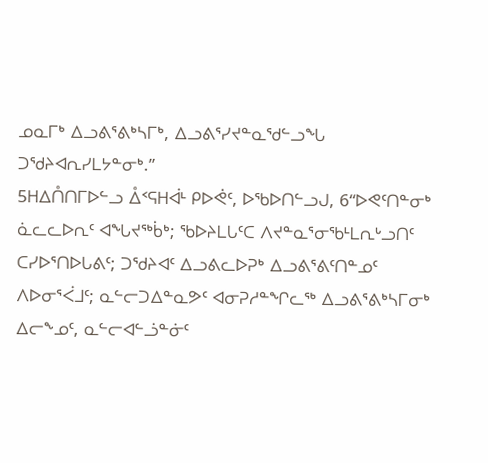ᓄᓇᒥᒃ ᐃᓗᕕᕐᕕᒃᓴᒥᒃ, ᐃᓗᕕᕐᓯᔪᓐᓇᖁᓪᓗᖓ ᑐᖁᔨᐊᕆᓯᒪᔭᓐᓂᒃ.”
5ᕼᐃᑍᑎᒥᐅᓪᓗ ᐂᑉᕋᕼᐋᒻ ᑭᐅᕚᑦ, ᐅᖃᐅᑎᓪᓗᒍ, 6“ᐅᕙᑦᑎᓐᓂᒃ ᓈᓚᓚᐅᕆᑦ ᐊᖓᔪᖅᑳᒃ; ᖃᐅᔨᒪᒐᑦᑕ ᐱᔪᓐᓇᕐᓂᖃᒻᒪᕆᒡᓗᑎᑦ ᑕᓯᐅᕐᑎᐅᒐᕕᑦ; ᑐᖁᔨᐊᑦ ᐃᓗᕕᓚᐅᕈᒃ ᐃᓗᕕᕐᕕᑦᑎᓐᓄᑦ ᐱᐅᓂᕐᐹᒧᑦ; ᓇᓪᓕᑐᐃᓐᓇᕗᑦ ᐊᓂᕈᓱᓐᖏᓚᖅ ᐃᓗᕕᕐᕕᒃᓴᒥᓂᒃ ᐃᓕᖕᓄᑦ, ᓇᓪᓕᐊᓪᓘᓐᓃᑦ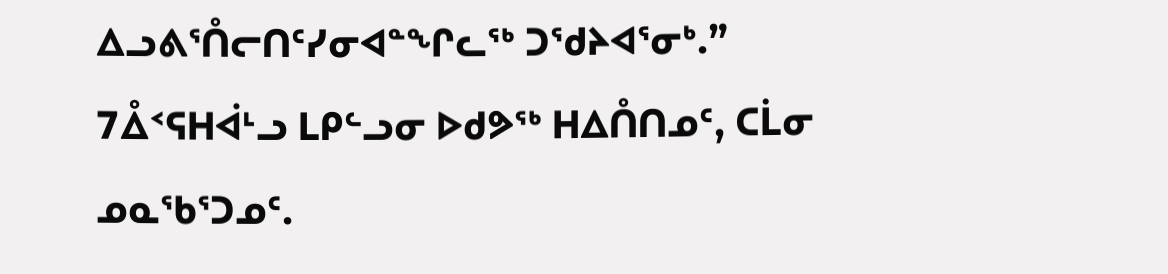ᐃᓗᕕᕐᑍᓕᑎᑦᓯᓂᐊᓐᖏᓚᖅ ᑐᖁᔨᐊᕐᓂᒃ.”
7ᐂᑉᕋᕼᐋᒻᓗ ᒪᑭᓪᓗᓂ ᐅᑯᕗᖅ ᕼᐃᑍᑎᓄᑦ, ᑕᒫᓂ ᓄᓇᖃᕐᑐᓄᑦ.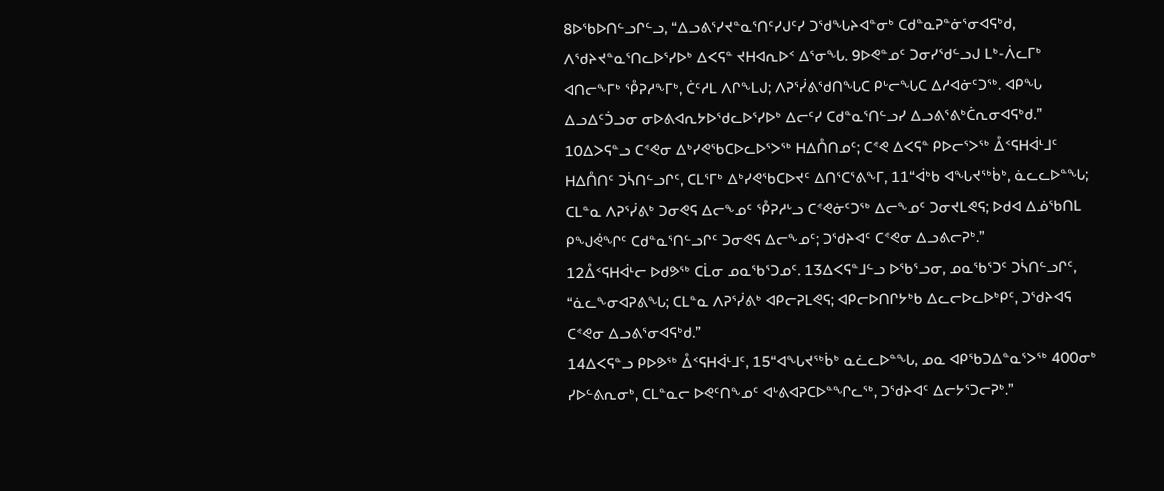8ᐅᖃᐅᑎᓪᓗᒋᓪᓗ, “ᐃᓗᕕᕐᓯᔪᓐᓇᕐᑎᑦᓯᒍᑦᓯ ᑐᖁᖓᔨᐊᓐᓂᒃ ᑕᑯᓐᓇᕈᓐᓃᕐᓂᐊᕋᒃᑯ, ᐱᖁᔨᔪᓐᓇᕐᑎᓚᐅᕐᓯᐅᒃ ᐃᐸᕋᓐ ᔪᕼᐊᕆᐅᑉ ᐃᕐᓂᖓ. 9ᐅᕙᓐᓄᑦ ᑐᓂᓯᖁᓪᓗᒍ ᒪᒃ-ᐲᓚᒥᒃ ᐊᑎᓕᖕᒥᒃ ᕾᕈᓱᖕᒥᒃ, ᑖᑦᓱᒪ ᐱᒋᖕᒪᒍ; ᐱᕈᕐᓰᕕᖁᑎᖓᑕ ᑭᒡᓕᖓᑕ ᐃᓱᐊᓃᑦᑐᖅ. ᐊᑭᖓ ᐃᓗᐃᑦᑑᓗᓂ ᓂᐅᕕᐊᕆᔭᐅᖁᓚᐅᕐᓯᐅᒃ ᐃᓕᑦᓯ ᑕᑯᓐᓇᕐᑎᓪᓗᓯ ᐃᓗᕕᕐᕕᒃᑖᕆᓂᐊᕋᒃᑯ.”
10ᐃᐳᕋᓐᓗ ᑕᕝᕙᓂ ᐃᒃᓯᕙᖃᑕᐅᓚᐅᕐᐳᖅ ᕼᐃᑍᑎᓄᑦ; ᑕᕝᕙ ᐃᐸᕋᓐ ᑭᐅᓕᕐᐳᖅ ᐂᑉᕋᕼᐋᒻᒧᑦ ᕼᐃᑍᑎᑦ ᑐᓵᑎᓪᓗᒋᑦ, ᑕᒪᕐᒥᒃ ᐃᒃᓯᕙᖃᑕᐅᔪᑦ ᐃᑎᕐᑕᕐᕕᖕᒥ, 11“ᐋᒃᑲ ᐊᖓᔪᖅᑳᒃ, ᓈᓚᓚᐅᓐᖓ; ᑕᒪᓐᓇ ᐱᕈᕐᓰᕕᒃ ᑐᓂᕙᕋ ᐃᓕᖕᓄᑦ ᕾᕈᓱᒡᓗ ᑕᕝᕙᓃᑦᑐᖅ ᐃᓕᖕᓄᑦ ᑐᓂᔪᒪᕙᕋ; ᐅᑯᐊ ᐃᓅᖃᑎᒪ ᑭᖑᕚᖏᑦ ᑕᑯᓐᓇᕐᑎᓪᓗᒋᑦ ᑐᓂᕙᕋ ᐃᓕᖕᓄᑦ; ᑐᖁᔨᐊᑦ ᑕᕝᕙᓂ ᐃᓗᕕᓕᕈᒃ.”
12ᐂᑉᕋᕼᐋᒻᓕ ᐅᑯᕗᖅ ᑕᒫᓂ ᓄᓇᖃᕐᑐᓄᑦ. 13ᐃᐸᕋᓐᒧᓪᓗ ᐅᖃᕐᓗᓂ, ᓄᓇᖃᕐᑐᑦ ᑐᓵᑎᓪᓗᒋᑦ, “ᓈᓚᖕᓂᐊᕈᕕᖓ; ᑕᒪᓐᓇ ᐱᕈᕐᓰᕕᒃ ᐊᑭᓕᕈᒪᕙᕋ; ᐊᑭᓕᐅᑎᒋᔭᒃᑲ ᐃᓚᓕᐅᓚᐅᒃᑭᑦ, ᑐᖁᔨᐊᕋ ᑕᕝᕙᓂ ᐃᓗᕕᕐᓂᐊᕋᒃᑯ.”
14ᐃᐸᕋᓐᓗ ᑭᐅᕗᖅ ᐂᑉᕋᕼᐋᒻᒧᑦ, 15“ᐊᖓᔪᖅᑳᒃ ᓇᓛᓚᐅᓐᖓ, ᓄᓇ ᐊᑭᖃᑐᐃᓐᓇᕐᐳᖅ 400ᓂᒃ ᓯᐅᓪᕕᕆᓂᒃ, ᑕᒪᓐᓇᓕ ᐅᕙᑦᑎᖕᓄᑦ ᐊᒡᕕᐊᕈᑕᐅᓐᖏᓚᖅ, ᑐᖁᔨᐊᑦ ᐃᓕᔭᕐᑐᓕᕈᒃ.”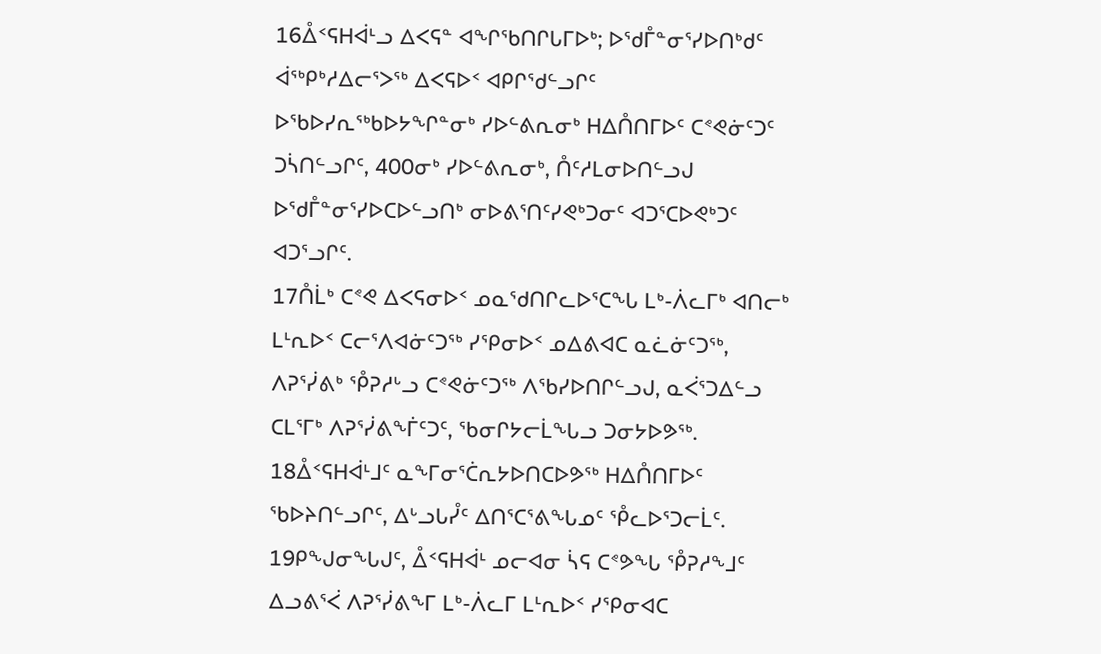16ᐂᑉᕋᕼᐋᒻᓗ ᐃᐸᕋᓐ ᐊᖏᖃᑎᒋᒐᒥᐅᒃ; ᐅᖁᒤᓐᓂᕐᓯᐅᑎᒃᑯᑦ ᐋᖅᑭᒃᓱᐃᓕᕐᐳᖅ ᐃᐸᕋᐅᑉ ᐊᑭᒋᖁᓪᓗᒋᑦ ᐅᖃᐅᓯᕆᖅᑲᐅᔭᖏᓐᓂᒃ ᓯᐅᓪᕕᕆᓂᒃ ᕼᐃᑍᑎᒥᐅᑦ ᑕᕝᕙᓃᑦᑐᑦ ᑐᓵᑎᓪᓗᒋᑦ, 400ᓂᒃ ᓯᐅᓪᕕᕆᓂᒃ, ᑍᑦᓱᒪᓂᐅᑎᓪᓗᒍ ᐅᖁᒤᓐᓂᕐᓯᐅᑕᐅᓪᓗᑎᒃ ᓂᐅᕕᕐᑎᑦᓯᕙᒃᑐᓂᑦ ᐊᑐᕐᑕᐅᕙᒃᑐᑦ ᐊᑐᕐᓗᒋᑦ.
17ᑍᒫᒃ ᑕᕝᕙ ᐃᐸᕋᓂᐅᑉ ᓄᓇᖁᑎᒋᓚᐅᕐᑕᖓ ᒪᒃ-ᐲᓚᒥᒃ ᐊᑎᓕᒃ ᒪᒻᕆᐅᑉ ᑕᓕᕐᐱᐊᓃᑦᑐᖅ ᓯᕿᓂᐅᑉ ᓄᐃᕕᐊᑕ ᓇᓛᓃᑦᑐᖅ, ᐱᕈᕐᓰᕕᒃ ᕾᕈᓱᒡᓗ ᑕᕝᕙᓃᑦᑐᖅ ᐱᖃᓯᐅᑎᒋᓪᓗᒍ, ᓇᐹᕐᑐᐃᓪᓗ ᑕᒪᕐᒥᒃ ᐱᕈᕐᓰᕕᖕᒦᑦᑐᑦ, ᖃᓂᒋᔭᓕᒫᖓᓗ ᑐᓂᔭᐅᕗᖅ. 18ᐂᑉᕋᕼᐋᒻᒧᑦ ᓇᖕᒥᓂᕐᑖᕆᔭᐅᑎᑕᐅᕗᖅ ᕼᐃᑍᑎᒥᐅᑦ ᖃᐅᔨᑎᓪᓗᒋᑦ, ᐃᒡᓗᒐᓮᑦ ᐃᑎᕐᑕᕐᕕᖓᓄᑦ ᕾᓚᐅᕐᑐᓕᒫᑦ.
19ᑭᖑᓂᖓᒍᑦ, ᐂᑉᕋᕼᐋᒻ ᓄᓕᐊᓂ ᓵᕋ ᑕᕝᕗᖓ ᕾᕈᓱᖕᒧᑦ ᐃᓗᕕᕐᐹ ᐱᕈᕐᓰᕕᖕᒥ ᒪᒃ-ᐲᓚᒥ ᒪᒻᕆᐅᑉ ᓯᕿᓂᐊᑕ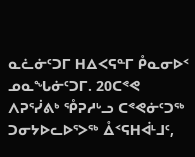ᓇᓛᓃᑦᑐᒥ ᕼᐃᐸᕋᓐᒥ ᑬᓇᓂᐅᑉ ᓄᓇᖓᓃᑦᑐᒥ. 20ᑕᕝᕙ ᐱᕈᕐᓰᕕᒃ ᕾᕈᓱᒡᓗ ᑕᕝᕙᓃᑦᑐᖅ ᑐᓂᔭᐅᓚᐅᕐᐳᖅ ᐂᑉᕋᕼᐋᒻᒧᑦ,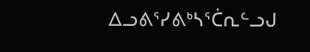ᐃᓗᕕᕐᓯᕕᒃᓴᕐᑖᕆᓪᓗᒍ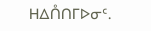ᕼᐃᑍᑎᒥᐅᓂᑦ.